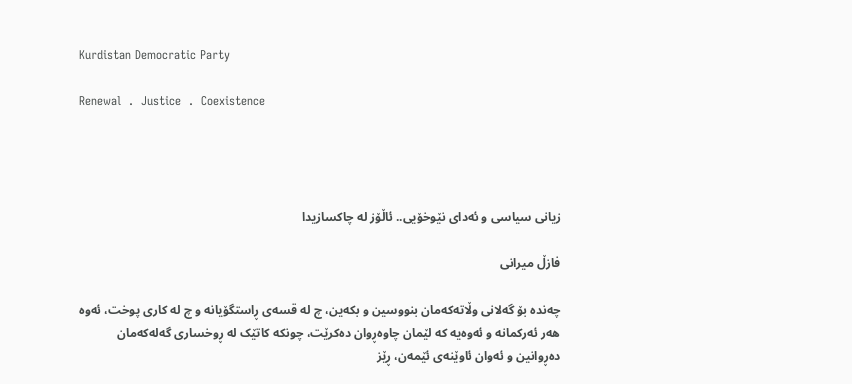Kurdistan Democratic Party

Renewal  .  Justice  .  Coexistence




زیانی سیاسی و ئەدای نێوخۆیی.. ئاڵۆز لە چاکسازیدا

فازڵ میرانی

چەندە بۆ گەلانی وڵاتەکەمان بنووسین و بکەین، چ لە قسەی ڕاستگۆیانە و چ لە کاری پوخت، ئەوە هەر ئەرکمانە و ئەوەیە کە لێمان چاوەڕوان دەکرێت، چونکە کاتێک لە ڕوخساری گەلەکەمان دەڕوانین و ئەوان ئاوێنەی ئێمەن، ڕێز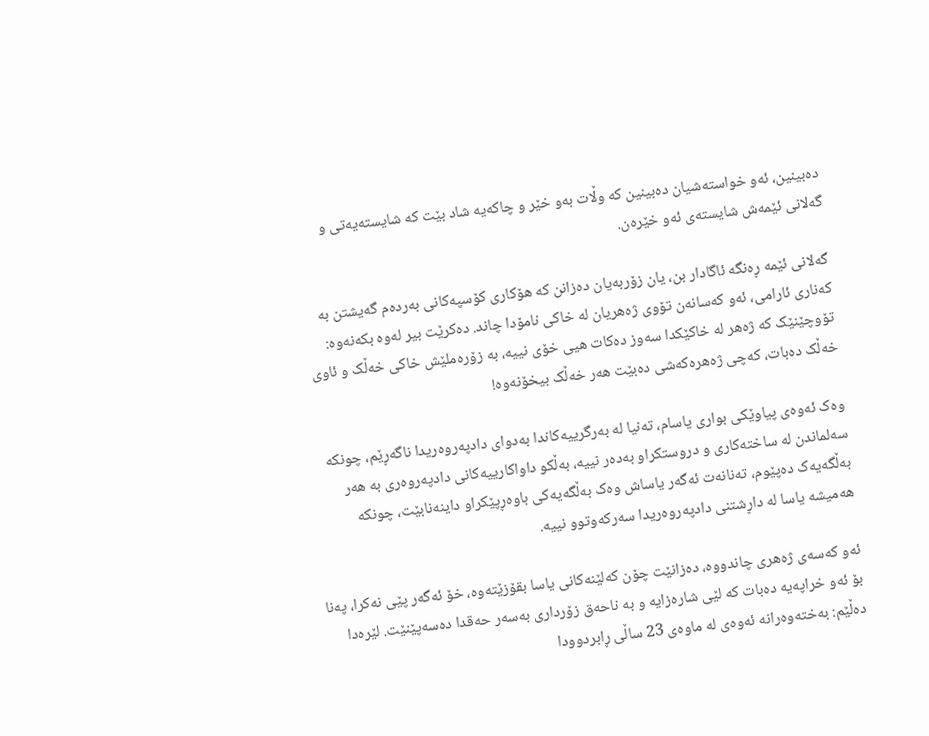دەبینین، ئەو خواستەشیان دەبینین کە وڵات بەو خێر و چاکەیە شاد بێت کە شایستەیەتی و گەلانی ئێمەش شایستەی ئەو خێرەن.

گەلانی ئێمە ڕەنگە ئاگادار بن، یان زۆربەیان دەزانن کە هۆکاری کۆسپەکانی بەردەم گەیشتن بە کەناری ئارامی، ئەو کەسانەن تۆوی ژەهریان لە خاکی نامۆدا چاند. دەکرێت بیر لەوە بکەنەوە: تۆوچێنێک کە ژەهر لە خاکێکدا سەوز دەکات هیی خۆی نییە، بە زۆرەملێش خاکی خەڵک و ئاوی خەڵک دەبات، کەچی ژەهرەکەشی دەبێت هەر خەڵک بیخۆنەوە!

وەک ئەوەی پیاوێکی بواری یاسام، تەنیا لە بەرگرییەکاندا بەدوای دادپەروەریدا ناگەڕێم، چونکە سەلماندن لە ساختەکاری و دروستکراو بەدەر نییە، بەڵکو داواکارییەکانی دادپەروەری بە هەر بەڵگەیەک دەپێوم، تەنانەت ئەگەر یاساش وەک بەڵگەیەکی باوەڕپێکراو داینەنابێت، چونکە هەمیشە یاسا لە داڕشتنی دادپەروەریدا سەرکەوتوو نییە.

ئەو کەسەی ژەهری چاندووە، دەزانێت چۆن کەلێنەکانی یاسا بقۆزێتەوە، خۆ ئەگەر پێی نەکرا، پەنا بۆ ئەو خراپەیە دەبات کە لێی شارەزایە و بە ناحەق زۆرداری بەسەر حەقدا دەسەپێنێت. لێرەدا دەڵێم: بەختەوەرانە ئەوەی لە ماوەی 23 ساڵی ڕابردوودا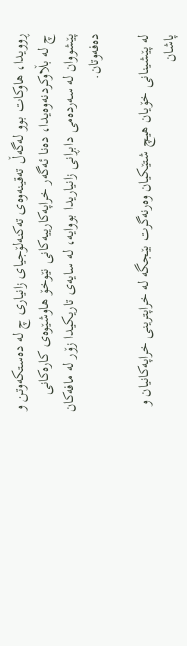ڕوویدا، هاوکات بوو لەگەڵ تەقینەوەی تەکنەلۆجیای زانیاری چ لە دەستکەوتن و چ لە بڵاوکردنەوەیدا، دەنا ئەگەر خراپەکارییەکانی نێوخۆ هاوشێوەی کارەکانی پێشووان لە سەردەمی دابڕانی زانیاریدا بووایە، لە سایەی تاریکیدا زۆر لە مافەکان ده‌فەوتان.

لە پێشینانی خۆیان هیچ شتێکیان وەرنەگرت بێجگە لە خراپترینی خراپەکانیان و پاشان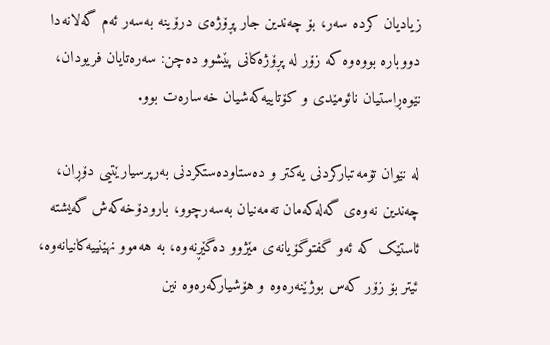زیادیان کردە سەر، بۆ چەندین جار پڕۆژەی درۆینە بەسەر ئەم گەلانەدا دووبارە بووەوە کە زۆر لە پڕۆژەکانی پێشوو دەچن: سەرەتایان فریودان، نێوەڕاستیان نائومێدی و کۆتاییەکەشیان خەسارەت بوو.

لە نێوان تۆمەتبارکردنی یەکتر و دەستاودەستکردنی بەرپرسیارێتیی دۆڕان، چەندین نەوەی گەلەکەمان تەمەنیان بەسەرچوو، بارودۆخەکەش گەیشتە ئاستێک کە ئەو گفتوگۆیانەی مێژوو دەگێڕنەوە، بە هەموو نهێنییەکانیانەوە، ئیتر بۆ زۆر کەس بوژێنەرەوە و هۆشیارکەرەوە نین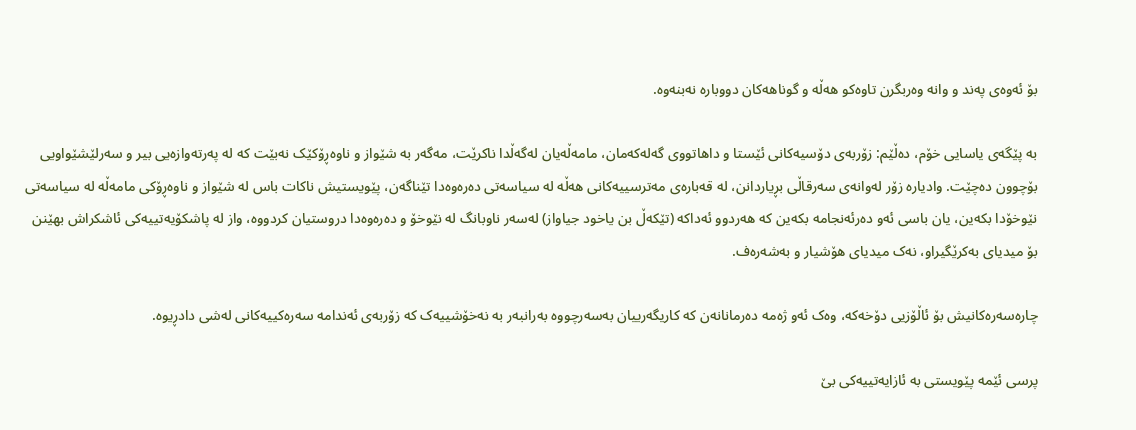بۆ ئەوەی پەند و وانە وەربگرن تاوەکو هەڵە و گوناهەکان دووبارە نەبنەوە.

بە پێگەی یاسایی خۆم، دەڵێم: زۆربەی دۆسیەکانی ئێستا و داهاتووی گەلەکەمان، مامەڵەیان لەگەڵدا ناکرێت، مەگەر بە شێواز و ناوەڕۆکێک نەبێت کە لە پەرتەوازەیی بیر و سەرلێشێواویی بۆچوون دەچێت. وادیارە زۆر لەوانەی سەرقاڵی بڕیاردانن، لە قەبارەی مەترسییەکانی هەڵە لە سیاسەتی دەرەوەدا تێناگەن، پێویستیش ناکات باس لە شێواز و ناوەڕۆکی مامەڵە لە سیاسەتی نێوخۆدا بکەین، یان باسی ئەو دەرئەنجامە بکەین کە هەردوو ئەداکە (تێکەڵ بن یاخود جیاواز) لەسەر ناوبانگ لە نێوخۆ و دەرەوەدا دروستیان کردووە، واز لە پاشکۆیەتییەکی ئاشکراش بهێنن بۆ میدیای بەکرێگیراو، نەک میدیای هۆشیار و بەشەرەف.

چارەسەرەکانیش بۆ ئاڵۆزیی دۆخەکە، وەک ئەو ژەمە دەرمانانەن کە کاریگەرییان بەسەرچووە بەرانبەر بە نەخۆشییەک کە زۆربەی ئەندامە سەرەکییەکانی لەشی دادڕیوە.

پرسی ئێمە پێویستی بە ئازایەتییەکی بێ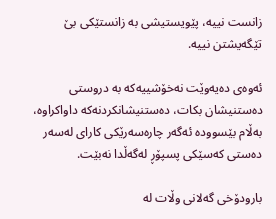زانست نییە، پێویستیشی بە زانستێکی بێ تێگەیشتن نییە.

ئەوەی دەیەوێت نەخۆشییەکە بە دروستی دەستنیشان بکات، دەستنیشانکردنەکە داواکراوە، بەڵام بێسوودە ئەگەر چارەسەرێکی کارای لەسەر دەستی کەسێکی پسپۆڕ لەگەڵدا نەبێت.

بارودۆخی گەلانی وڵات لە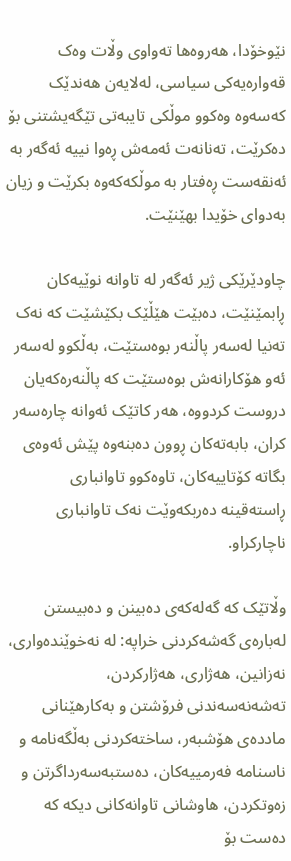نێوخۆدا، هەروەها تەواوی وڵات وەک قەوارەیەکی سیاسی، لەلایەن هەندێک کەسەوە وەکوو موڵکی تایبەتی تێگەیشتنی بۆ دەکرێت، تەنانەت ئەمەش ڕەوا نییە ئەگەر بە ئەنقەست ڕەفتار بە موڵکەکەوە بکرێت و زیان بەدوای خۆیدا بهێنێت.

چاودێرێکی ژیر ئەگەر لە تاوانە نوێیەکان ڕابمێنێت، دەبێت هێڵێک بکێشێت کە نەک تەنیا لەسەر پاڵنەر بوەستێت، بەڵکوو لەسەر ئەو هۆکارانەش بوەستێت کە پاڵنەرەکەیان دروست کردووە، هەر کاتێک ئەوانە چارەسەر کران، بابەتەکان ڕوون دەبنەوە پێش ئەوەی بگاتە کۆتاییەکان، تاوەکوو تاوانباری ڕاستەقینە دەربکەوێت نەک تاوانباری ناچارکراو.

وڵاتێک کە گەلەکەی دەبینن و دەبیستن لەبارەی گەشەکردنی خراپە: لە نەخوێندەواری، نەزانین، هەژاری، هەژارکردن، تەشەنەسەندنی فرۆشتن و بەکارهێنانی ماددەی هۆشبەر، ساختەکردنی بەڵگەنامە و ناسنامە فەرمییەکان، دەستبەسەرداگرتن و زەوتکردن، هاوشانی تاوانەکانی دیکە کە دەست بۆ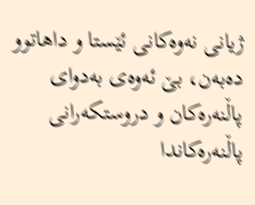ژیانی نەوەکانی ئێستا و داهاتوو دەبەن، بێ ئەوەی بەدوای پاڵنەرەکان و دروستکەرانی پاڵنەرەکاندا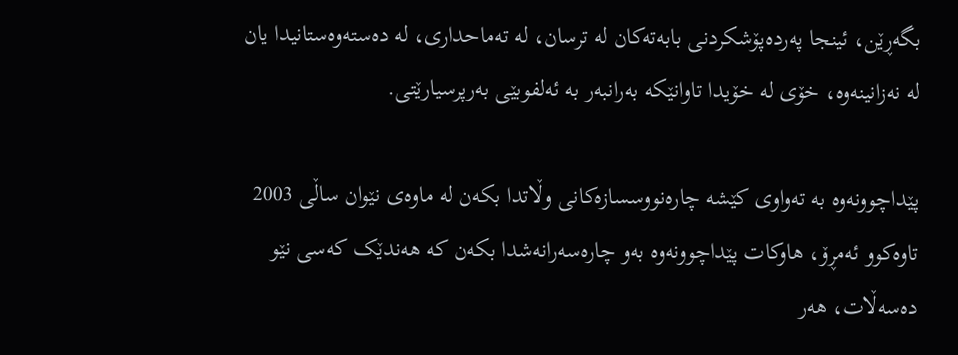بگەڕێن، ئینجا پەردەپۆشکردنی بابەتەکان لە ترسان، لە تەماحداری، لە دەستەوەستانیدا یان لە نەزانینەوە، خۆی لە خۆیدا تاوانێکە بەرانبەر بە ئەلفوبێی بەرپرسیارێتی.

پێداچوونەوە بە تەواوی کێشە چارەنووسسازەکانی وڵاتدا بکەن لە ماوەی نێوان ساڵی 2003 تاوەکوو ئەمڕۆ، هاوکات پێداچوونەوە بەو چارەسەرانەشدا بکەن کە هەندێک کەسی نێو دەسەڵات، هەر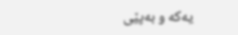یەکە و بەپێی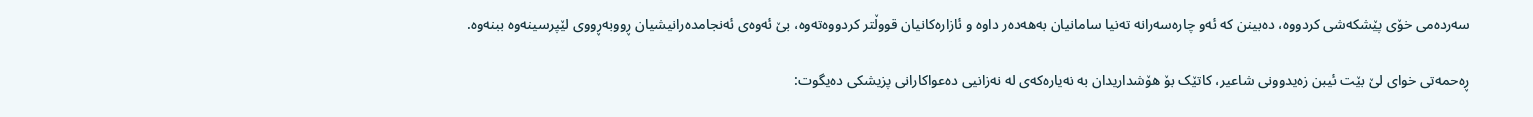سەردەمی خۆی پێشکەشی کردووە، دەبینن کە ئەو چارەسەرانە تەنیا سامانیان بەهەدەر داوە و ئازارەکانیان قووڵتر کردووەتەوە، بێ ئەوەی ئەنجامدەرانیشیان ڕووبەڕووی لێپرسینەوە ببنەوە.

ڕەحمەتی خوای لێ بێت ئیبن زەیدوونی شاعیر، کاتێک بۆ هۆشداریدان بە نەیارەکەی لە نەزانیی دەعواکارانی پزیشکی دەیگوت: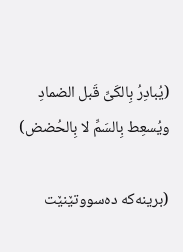(یُبادِرُ بِالكَیِّ قَبل الضمادِ ویُسعِط بِالسَمِّ لا بِالحُضض)

(برینەکە دەسووتێنێت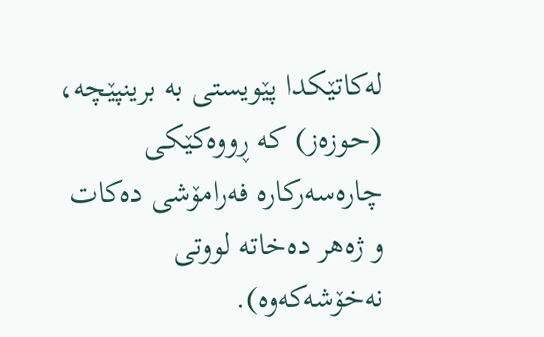لەکاتێکدا پێویستی بە برینپێچە، (حوزەز) کە ڕووەکێکی چارەسەرکارە فەرامۆشی دەکات و ژەهر دەخاتە لووتی نەخۆشەکەوە).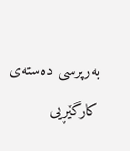به‌رپرسی ده‌سته‌ی كارگێڕیی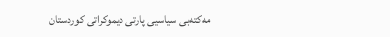مه‌كته‌بی سیاسیی پارتی دیموكراتی كوردستان